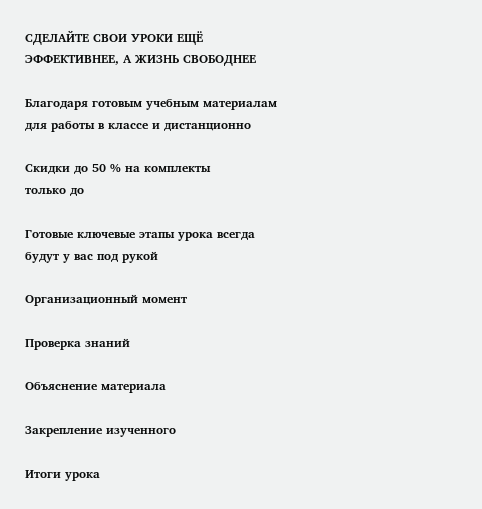СДЕЛАЙТЕ СВОИ УРОКИ ЕЩЁ ЭФФЕКТИВНЕЕ, А ЖИЗНЬ СВОБОДНЕЕ

Благодаря готовым учебным материалам для работы в классе и дистанционно

Скидки до 50 % на комплекты
только до

Готовые ключевые этапы урока всегда будут у вас под рукой

Организационный момент

Проверка знаний

Объяснение материала

Закрепление изученного

Итоги урока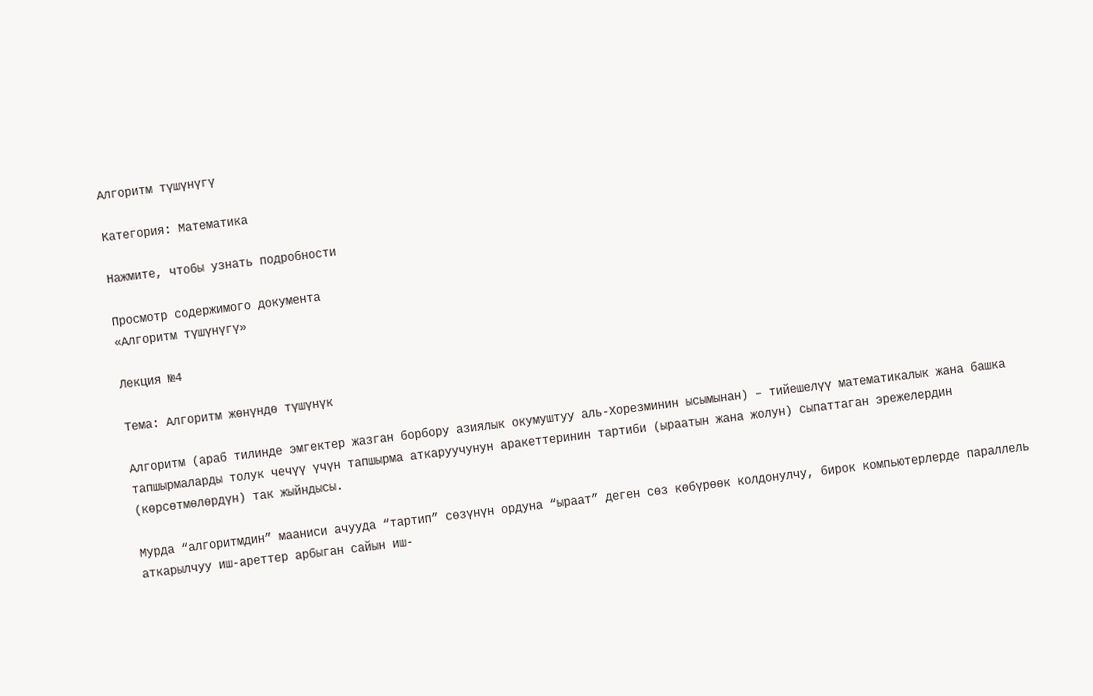Алгоритм түшүнүгү

Категория: Математика

Нажмите, чтобы узнать подробности

Просмотр содержимого документа
«Алгоритм түшүнүгү»

Лекция №4

Тема: Алгоритм жөнүндө түшүнүк

Алгоритм (араб тилинде эмгектер жазган борбору азиялык окумуштуу аль-Хорезминин ысымынан) – тийешелүү математикалык жана башка тапшырмаларды толук чечүү үчүн тапшырма аткаруучунун аракеттеринин тартиби (ыраатын жана жолун) сыпаттаган эрежелердин (көрсөтмөлөрдүн) так жыйндысы.

Мурда “алгоритмдин” мааниси ачууда “тартип” сөзүнүн ордуна “ыраат” деген сөз көбүрөөк колдонулчу, бирок компьютерлерде параллель аткарылчуу иш-ареттер арбыган сайын иш-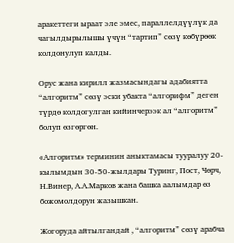аракеттеги ыраат эле эмес, параллелдүүлүк да чагылдырылышы үчүн “тартип” сөзү көбүрөөк колдонулуп калды.

Орус жана кирилл жазмасындагы адабиятта “алгоритм” сөзү эски убакта “алгорифм” деген түрдө колдогулган кийинчерээк ал “алгоритм” болуп өзгөргөн.

«Алгоритм» терминин аныктамасы тууралуу 20-кылымдын 30-50-жылдары Туринг, Пост, Чөрч, Н.Винер, А.А.Марков жана башка аалымдар өз божомолдорун жазышкан.

Жогоруда айтылгандай , “алгоритм” сөзү арабча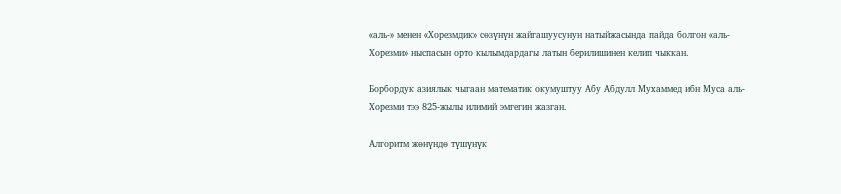«аль-» менен «Хорезмдик» сөзүнүн жайгашуусунун натыйжасында пайда болгон «аль-Хорезми» ныспасын орто кылымдардагы латын берилишинен келип чыккан.

Борбордук азиялык чыгаан математик окумуштуу Абу Абдулл Мухаммед ибн Муса аль-Хорезми тээ 825-жылы илимий эмгегин жазган.

Алгоритм жөнүндө түшүнүк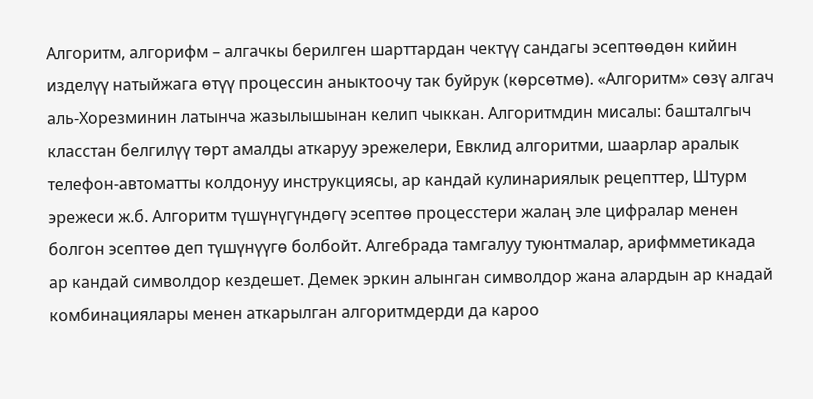Алгоритм, алгорифм – алгачкы берилген шарттардан чектүү сандагы эсептөөдөн кийин изделүү натыйжага өтүү процессин аныктоочу так буйрук (көрсөтмө). «Алгоритм» сөзү алгач аль-Хорезминин латынча жазылышынан келип чыккан. Алгоритмдин мисалы: башталгыч класстан белгилүү төрт амалды аткаруу эрежелери, Евклид алгоритми, шаарлар аралык телефон-автоматты колдонуу инструкциясы, ар кандай кулинариялык рецепттер, Штурм эрежеси ж.б. Алгоритм түшүнүгүндөгү эсептөө процесстери жалаң эле цифралар менен болгон эсептөө деп түшүнүүгө болбойт. Алгебрада тамгалуу туюнтмалар, арифмметикада ар кандай символдор кездешет. Демек эркин алынган символдор жана алардын ар кнадай комбинациялары менен аткарылган алгоритмдерди да кароо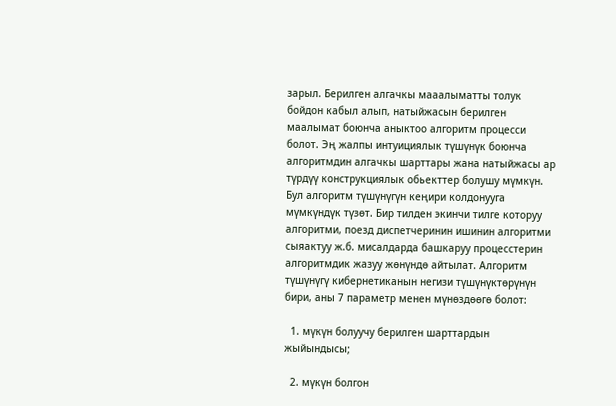зарыл. Берилген алгачкы мааалыматты толук бойдон кабыл алып, натыйжасын берилген маалымат боюнча аныктоо алгоритм процесси болот. Эң жалпы интуициялык түшүнүк боюнча алгоритмдин алгачкы шарттары жана натыйжасы ар түрдүү конструкциялык обьекттер болушу мүмкүн. Бул алгоритм түшүнүгүн кеңири колдонууга мүмкүндүк түзөт. Бир тилден экинчи тилге которуу алгоритми, поезд диспетчеринин ишинин алгоритми сыяактуу ж.б. мисалдарда башкаруу процесстерин алгоритмдик жазуу жөнүндө айтылат. Алгоритм түшүнүгү кибернетиканын негизи түшүнүктөрүнүн бири, аны 7 параметр менен мүнөздөөгө болот:

  1. мүкүн болуучу берилген шарттардын жыйындысы;

  2. мүкүн болгон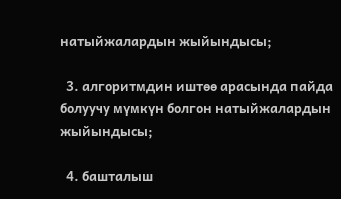натыйжалардын жыйындысы;

  3. алгоритмдин иштөө арасында пайда болуучу мүмкүн болгон натыйжалардын жыйындысы;

  4. башталыш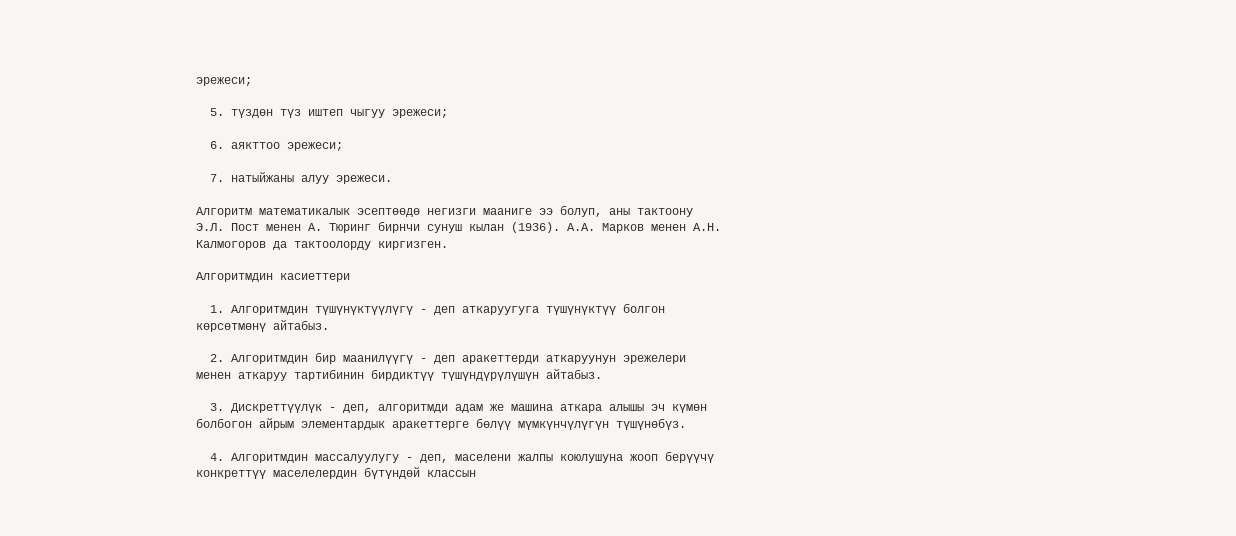эрежеси;

  5. түздөн түз иштеп чыгуу эрежеси;

  6. аякттоо эрежеси;

  7. натыйжаны алуу эрежеси.

Алгоритм математикалык эсептөөдө негизги мааниге ээ болуп, аны тактоону Э.Л. Пост менен А. Тюринг бирнчи сунуш кылан (1936). А.А. Марков менен А.Н. Калмогоров да тактоолорду киргизген.

Алгоритмдин касиеттери

  1. Алгоритмдин түшүнүктүүлүгү - деп аткаруугуга түшүнүктүү болгон көрсөтмөнү айтабыз.

  2. Алгоритмдин бир маанилүүгү - деп аракеттерди аткаруунун эрежелери менен аткаруу тартибинин бирдиктүү түшүндүрүлүшүн айтабыз.

  3. Дискреттүүлүк - деп, алгоритмди адам же машина аткара алышы эч күмөн болбогон айрым элементардык аракеттерге бөлүү мүмкүнчүлүгүн түшүнөбүз.

  4. Алгоритмдин массалуулугу - деп, маселени жалпы коюлушуна жооп берүүчү конкреттүү маселелердин бүтүндөй классын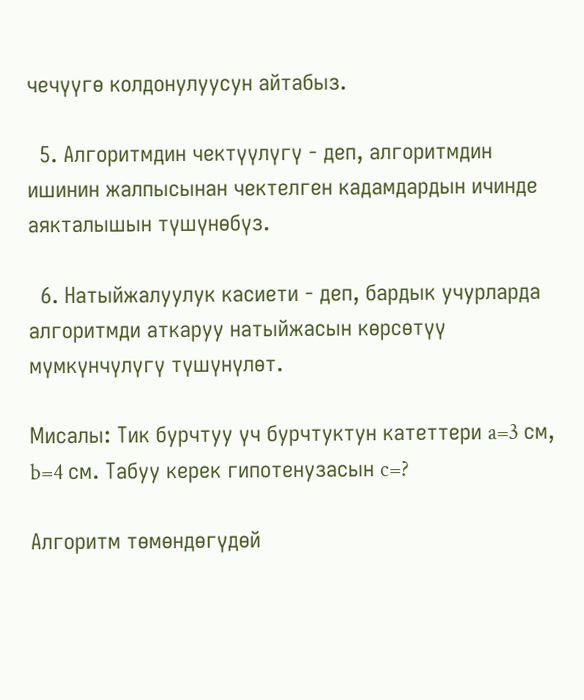чечүүгө колдонулуусун айтабыз.

  5. Алгоритмдин чектүүлүгү - деп, алгоритмдин ишинин жалпысынан чектелген кадамдардын ичинде аякталышын түшүнөбүз.

  6. Натыйжалуулук касиети - деп, бардык учурларда алгоритмди аткаруу натыйжасын көрсөтүү мүмкүнчүлүгү түшүнүлөт.

Мисалы: Тик бурчтуу үч бурчтуктун катеттери a=3 см, b=4 см. Табуу керек гипотенузасын c=?

Алгоритм төмөндөгүдөй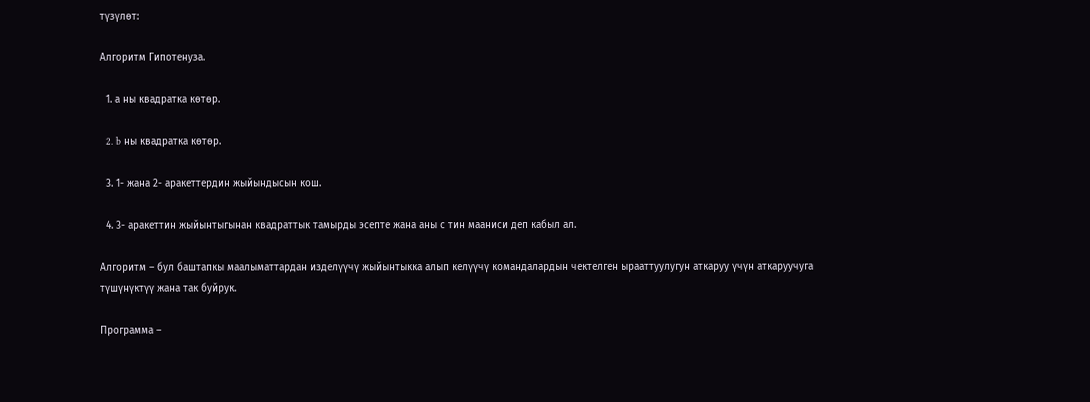түзүлөт:

Алгоритм Гипотенуза.

  1. а ны квадратка көтөр.

  2. b ны квадратка көтөр.

  3. 1- жана 2- аракеттердин жыйындысын кош.

  4. 3- аракеттин жыйынтыгынан квадраттык тамырды эсепте жана аны с тин мааниси деп кабыл ал.

Алгоритм – бул баштапкы маалыматтардан изделүүчү жыйынтыкка алып келүүчү командалардын чектелген ырааттуулугун аткаруу үчүн аткаруучуга түшүнүктүү жана так буйрук.

Программа –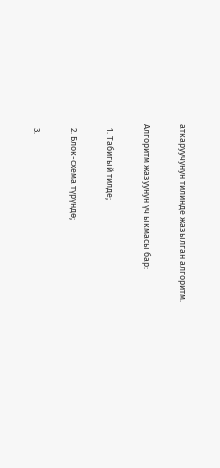аткаруучунун тилинде жазылган алгоритм.

Алгоритм жазуунун үч ыкмасы бар:

  1. Табигый тилде;

  2. Блок-схема түрүндө;

  3.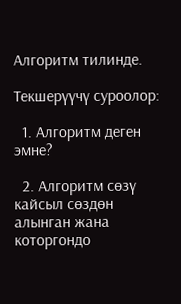Алгоритм тилинде.

Текшерүүчү суроолор:

  1. Алгоритм деген эмне?

  2. Алгоритм сөзү кайсыл сөздөн алынган жана которгондо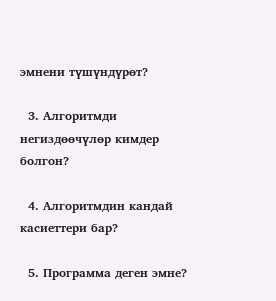эмнени түшүндүрөт?

  3. Алгоритмди негиздөөчүлөр кимдер болгон?

  4. Алгоритмдин кандай касиеттери бар?

  5. Программа деген эмне?